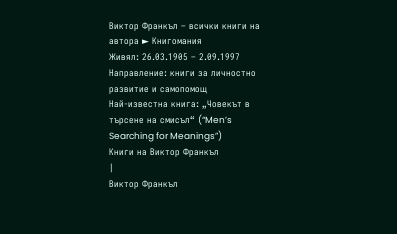Виктор Франкъл – всички книги на автора ► Книгомания
Живял: 26.03.1905 – 2.09.1997
Направление: книги за личностно развитие и самопомощ
Най-известна книга: „Човекът в търсене на смисъл“ (“Men’s Searching for Meanings”)
Книги на Виктор Франкъл
|
Виктор Франкъл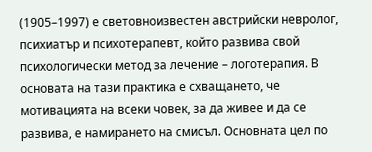(1905–1997) е световноизвестен австрийски невролог, психиатър и психотерапевт, който развива свой психологически метод за лечение – логотерапия. В основата на тази практика е схващането, че мотивацията на всеки човек, за да живее и да се развива, е намирането на смисъл. Основната цел по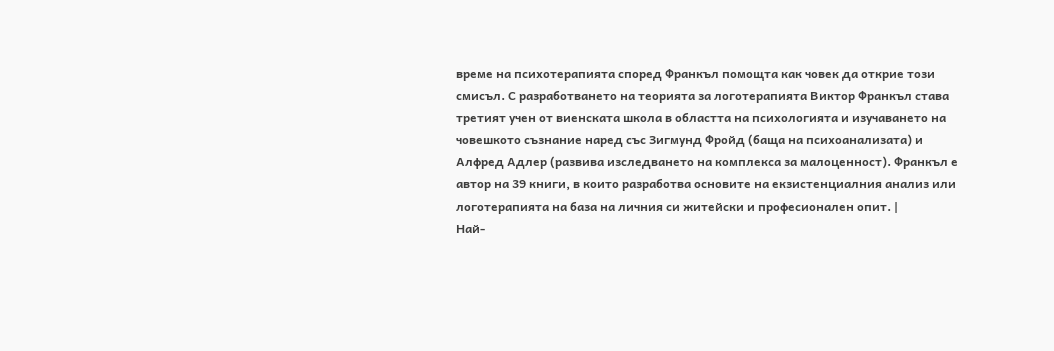време на психотерапията според Франкъл помощта как човек да открие този смисъл. С разработването на теорията за логотерапията Виктор Франкъл става третият учен от виенската школа в областта на психологията и изучаването на човешкото съзнание наред със Зигмунд Фройд (баща на психоанализата) и Алфред Адлер (развива изследването на комплекса за малоценност). Франкъл е автор на 39 книги, в които разработва основите на екзистенциалния анализ или логотерапията на база на личния си житейски и професионален опит. |
Най-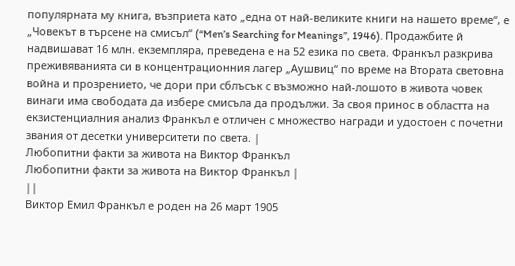популярната му книга, възприета като „една от най-великите книги на нашето време“, е „Човекът в търсене на смисъл“ (“Men’s Searching for Meanings”, 1946). Продажбите й надвишават 16 млн. екземпляра, преведена е на 52 езика по света. Франкъл разкрива преживяванията си в концентрационния лагер „Аушвиц“ по време на Втората световна война и прозрението, че дори при сблъсък с възможно най-лошото в живота човек винаги има свободата да избере смисъла да продължи. За своя принос в областта на екзистенциалния анализ Франкъл е отличен с множество награди и удостоен с почетни звания от десетки университети по света. |
Любопитни факти за живота на Виктор Франкъл
Любопитни факти за живота на Виктор Франкъл |
||
Виктор Емил Франкъл е роден на 26 март 1905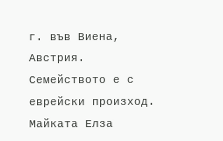г. във Виена, Австрия. Семейството е с еврейски произход. Майката Елза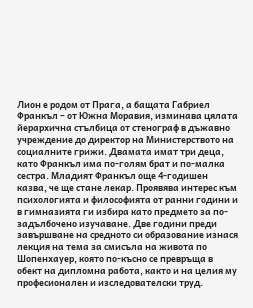Лион е родом от Прага, а бащата Габриел Франкъл – от Южна Моравия, изминава цялата йерархична стълбица от стенограф в дъжавно учреждение до директор на Министерството на социалните грижи. Двамата имат три деца, като Франкъл има по-голям брат и по-малка сестра. Младият Франкъл още 4-годишен казва, че ще стане лекар. Проявява интерес към психологията и философията от ранни години и в гимназията ги избира като предмето за по-задълбочено изучаване. Две години преди завършване на средното си образование изнася лекция на тема за смисъла на живота по Шопенхауер, която по-късно се превръща в обект на дипломна работа, както и на целия му професионален и изследователски труд.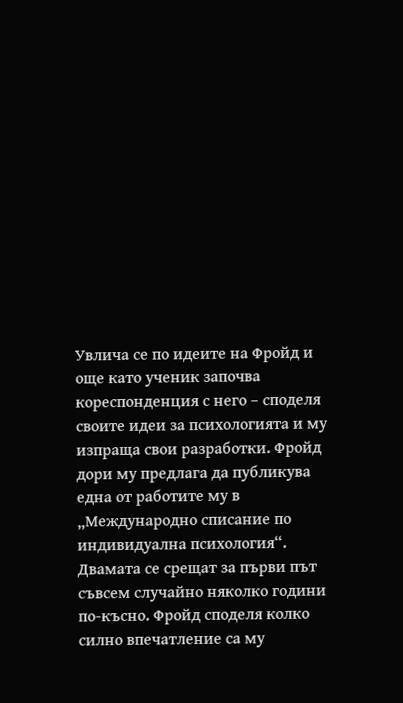Увлича се по идеите на Фройд и още като ученик започва кореспонденция с него – споделя своите идеи за психологията и му изпраща свои разработки. Фройд дори му предлага да публикува една от работите му в „Международно списание по индивидуална психология“. Двамата се срещат за първи път съвсем случайно няколко години по-късно. Фройд споделя колко силно впечатление са му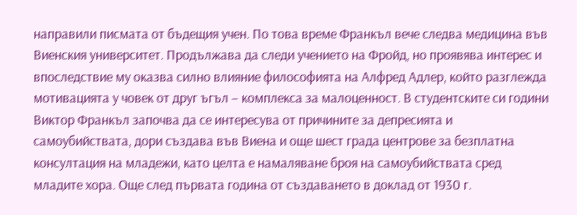направили писмата от бъдещия учен. По това време Франкъл вече следва медицина във Виенския университет. Продължава да следи учението на Фройд, но проявява интерес и впоследствие му оказва силно влияние философията на Алфред Адлер, който разглежда мотивацията у човек от друг ъгъл – комплекса за малоценност. В студентските си години Виктор Франкъл започва да се интересува от причините за депресията и самоубийствата, дори създава във Виена и още шест града центрове за безплатна консултация на младежи, като целта е намаляване броя на самоубийствата сред младите хора. Още след първата година от създаването в доклад от 1930 г.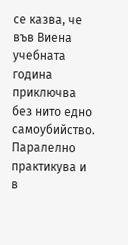се казва, че във Виена учебната година приключва без нито едно самоубийство. Паралелно практикува и в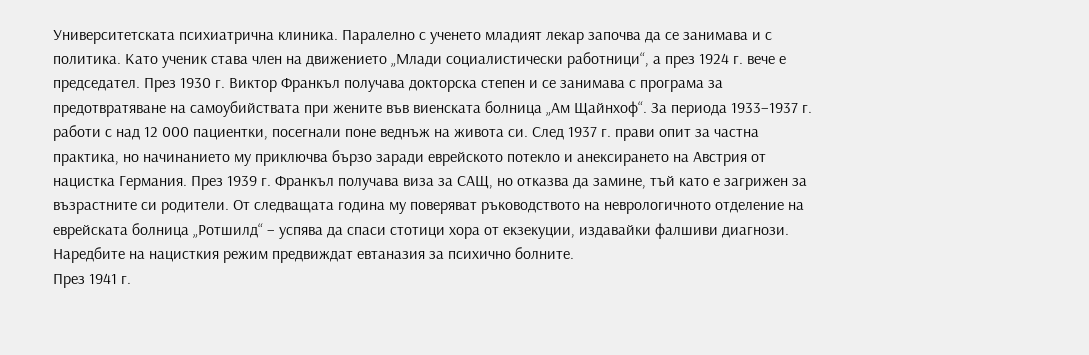Университетската психиатрична клиника. Паралелно с ученето младият лекар започва да се занимава и с политика. Като ученик става член на движението „Млади социалистически работници“, а през 1924 г. вече е председател. През 1930 г. Виктор Франкъл получава докторска степен и се занимава с програма за предотвратяване на самоубийствата при жените във виенската болница „Ам Щайнхоф“. За периода 1933–1937 г. работи с над 12 000 пациентки, посегнали поне веднъж на живота си. След 1937 г. прави опит за частна практика, но начинанието му приключва бързо заради еврейското потекло и анексирането на Австрия от нацистка Германия. През 1939 г. Франкъл получава виза за САЩ, но отказва да замине, тъй като е загрижен за възрастните си родители. От следващата година му поверяват ръководството на неврологичното отделение на еврейската болница „Ротшилд“ – успява да спаси стотици хора от екзекуции, издавайки фалшиви диагнози. Наредбите на нацисткия режим предвиждат евтаназия за психично болните.
През 1941 г.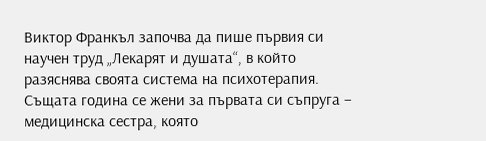Виктор Франкъл започва да пише първия си научен труд „Лекарят и душата“, в който разяснява своята система на психотерапия. Същата година се жени за първата си съпруга – медицинска сестра, която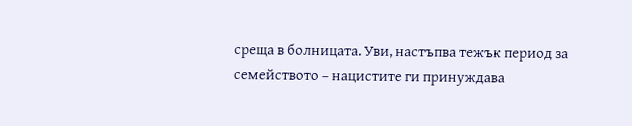среща в болницата. Уви, настъпва тежък период за семейството – нацистите ги принуждава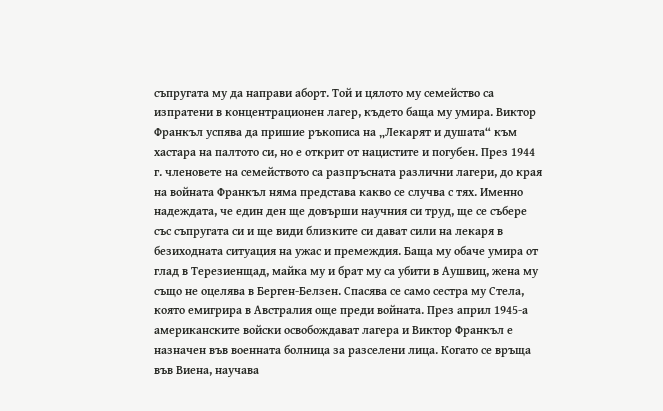съпругата му да направи аборт. Той и цялото му семейство са изпратени в концентрационен лагер, където баща му умира. Виктор Франкъл успява да пришие ръкописа на „Лекарят и душата“ към хастара на палтото си, но е открит от нацистите и погубен. През 1944 г. членовете на семейството са разпръсната различни лагери, до края на войната Франкъл няма представа какво се случва с тях. Именно надеждата, че един ден ще довърши научния си труд, ще се събере със съпругата си и ще види близките си дават сили на лекаря в безиходната ситуация на ужас и премеждия. Баща му обаче умира от глад в Терезиенщад, майка му и брат му са убити в Аушвиц, жена му също не оцелява в Берген-Белзен. Спасява се само сестра му Стела, която емигрира в Австралия още преди войната. През април 1945-а американските войски освобождават лагера и Виктор Франкъл е назначен във военната болница за разселени лица. Когато се връща във Виена, научава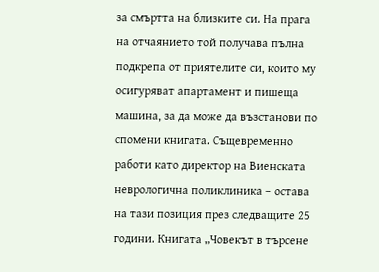за смъртта на близките си. На прага на отчаянието той получава пълна подкрепа от приятелите си, които му осигуряват апартамент и пишеща машина, за да може да възстанови по спомени книгата. Същевременно работи като директор на Виенската неврологична поликлиника – остава на тази позиция през следващите 25 години. Книгата „Човекът в търсене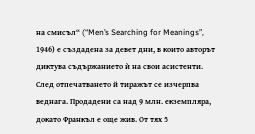на смисъл“ (“Men’s Searching for Meanings”, 1946) е създадена за девет дни, в които авторът диктува съдържанието ѝ на свои асистенти. След отпечатването й тиражът се изчерпва веднага. Продадени са над 9 млн. екземпляра, докато Франкъл е още жив. От тях 5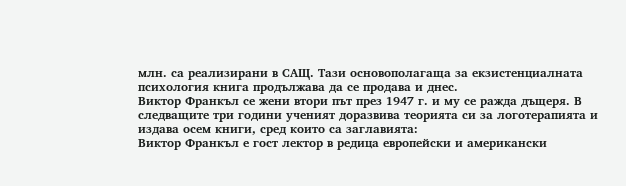млн. са реализирани в САЩ. Тази основополагаща за екзистенциалната психология книга продължава да се продава и днес.
Виктор Франкъл се жени втори път през 1947 г. и му се ражда дъщеря. В следващите три години ученият доразвива теорията си за логотерапията и издава осем книги, сред които са заглавията:
Виктор Франкъл е гост лектор в редица европейски и американски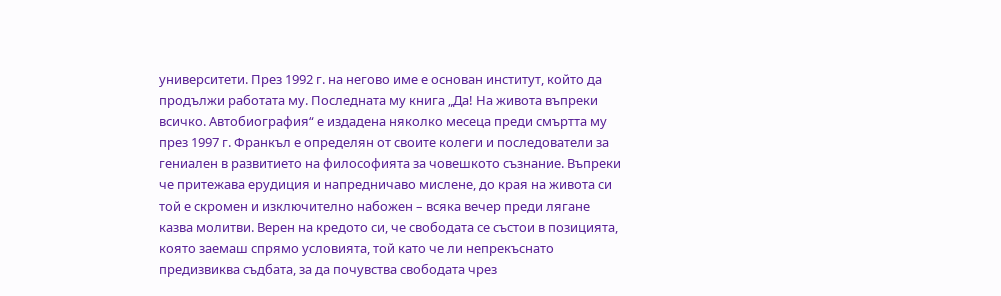университети. През 1992 г. на негово име е основан институт, който да продължи работата му. Последната му книга „Да! На живота въпреки всичко. Автобиография“ е издадена няколко месеца преди смъртта му през 1997 г. Франкъл е определян от своите колеги и последователи за гениален в развитието на философията за човешкото съзнание. Въпреки че притежава ерудиция и напредничаво мислене, до края на живота си той е скромен и изключително набожен – всяка вечер преди лягане казва молитви. Верен на кредото си, че свободата се състои в позицията, която заемаш спрямо условията, той като че ли непрекъснато предизвиква съдбата, за да почувства свободата чрез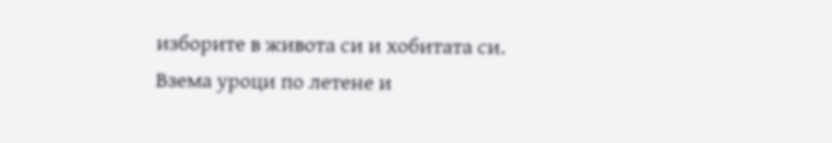изборите в живота си и хобитата си. Взема уроци по летене и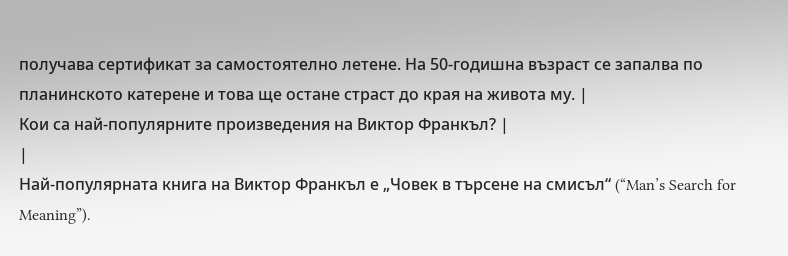получава сертификат за самостоятелно летене. На 50-годишна възраст се запалва по планинското катерене и това ще остане страст до края на живота му. |
Кои са най-популярните произведения на Виктор Франкъл? |
|
Най-популярната книга на Виктор Франкъл е „Човек в търсене на смисъл“ (“Man’s Search for Meaning”).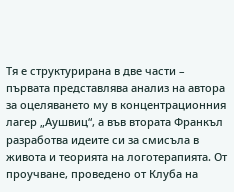Тя е структурирана в две части – първата представлява анализ на автора за оцеляването му в концентрационния лагер „Аушвиц“, а във втората Франкъл разработва идеите си за смисъла в живота и теорията на логотерапията. От проучване, проведено от Клуба на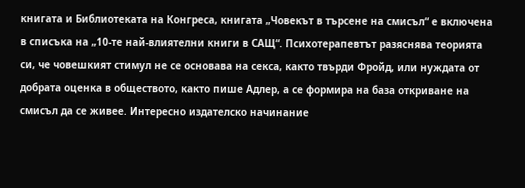книгата и Библиотеката на Конгреса, книгата „Човекът в търсене на смисъл“ е включена в списъка на „10-те най-влиятелни книги в САЩ“. Психотерапевтът разяснява теорията си, че човешкият стимул не се основава на секса, както твърди Фройд, или нуждата от добрата оценка в обществото, както пише Адлер, а се формира на база откриване на смисъл да се живее. Интересно издателско начинание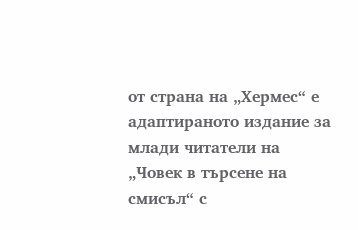от страна на „Хермес“ е адаптираното издание за млади читатели на „Човек в търсене на смисъл“ с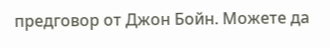предговор от Джон Бойн. Можете да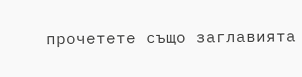прочетете също заглавията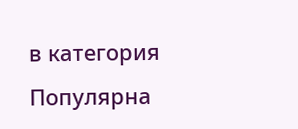в категория Популярна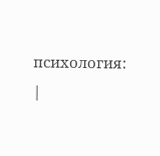психология:
|